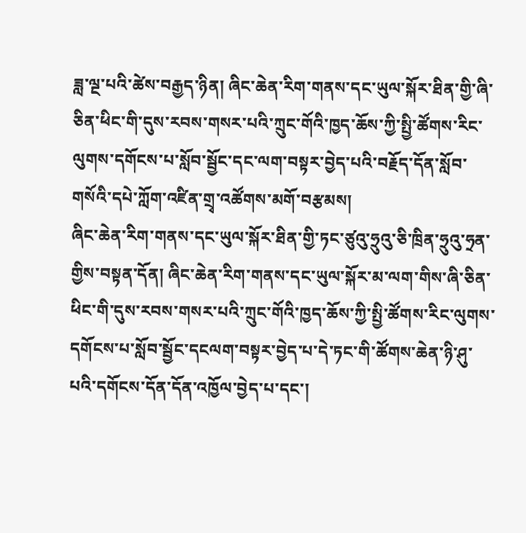ཟླ་ལྔ་པའི་ཚེས་བརྒྱད་ཉིན། ཞིང་ཆེན་རིག་གནས་དང་ཡུལ་སྐོར་ཐིན་གྱི་ཞི་ཅིན་ཕིང་གི་དུས་རབས་གསར་པའི་ཀྲུང་གོའི་ཁྱད་ཆོས་ཀྱི་སྤྱི་ཚོགས་རིང་ལུགས་དགོངས་པ་སློབ་སྦྱོང་དང་ལག་བསྟར་བྱེད་པའི་བརྗོད་དོན་སློབ་གསོའི་དཔེ་ཀློག་འཛིན་གྲྭ་འཚོགས་མགོ་བརྩམས།
ཞིང་ཆེན་རིག་གནས་དང་ཡུལ་སྐོར་ཐིན་གྱི་ཏང་ཙུའུ་ཧྲུའུ་ཅི་ཁྲིན་ཧྲུའུ་ཧྲན་གྱིས་བསྟན་དོན། ཞིང་ཆེན་རིག་གནས་དང་ཡུལ་སྐོར་མ་ལག་གིས་ཞི་ཅིན་ཕིང་གི་དུས་རབས་གསར་པའི་ཀྲུང་གོའི་ཁྱད་ཆོས་ཀྱི་སྤྱི་ཚོགས་རིང་ལུགས་དགོངས་པ་སློབ་སྦྱོང་དངལག་བསྟར་བྱེད་པ་དེ་ཏང་གི་ཚོགས་ཆེན་ཉི་ཤུ་པའི་དགོངས་དོན་དོན་འཁྱོལ་བྱེད་པ་དང་།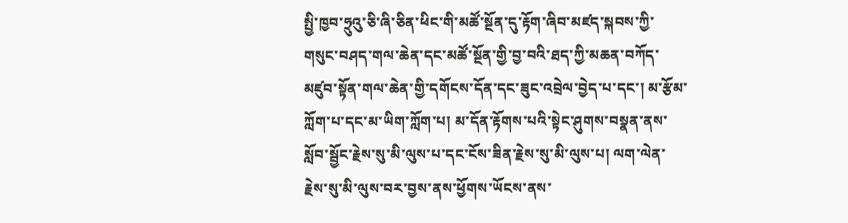སྤྱི་ཁྱབ་ཧྲུའུ་ཅི་ཞི་ཅིན་ཕིང་གི་མཚོ་སྔོན་དུ་རྟོག་ཞིབ་མཛད་སྐབས་ཀྱི་གསུང་བཤད་གལ་ཆེན་དང་མཚོ་སྔོན་གྱི་བྱ་བའི་ཐད་ཀྱི་མཆན་བཀོད་མཛུབ་སྟོན་གལ་ཆེན་གྱི་དགོངས་དོན་དང་ཟུང་འབྲེལ་བྱེད་པ་དང་། མ་རྩོམ་ཀློག་པ་དང་མ་ཡིག་ཀློག་པ། མ་དོན་རྟོགས་པའི་སྟེང་ཤུགས་བསྣན་ནས་སློབ་སྦྱོང་རྗེས་སུ་མི་ལུས་པ་དང་ངོས་ཟིན་རྗེས་སུ་མི་ལུས་པ། ལག་ལེན་རྗེས་སུ་མི་ལུས་བར་བྱས་ནས་ཕྱོགས་ཡོངས་ནས་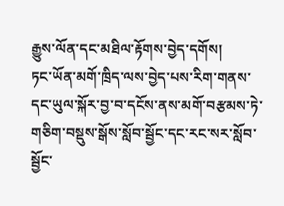རྒྱུས་ལོན་དང་མཐིལ་རྟོགས་བྱེད་དགོས།
ཏང་ཡོན་མགོ་ཁྲིད་ལས་བྱེད་པས་རིག་གནས་དང་ཡུལ་སྐོར་བྱ་བ་དངོས་ནས་མགོ་བརྩམས་ཏེ་གཅིག་བསྡུས་སྒོས་སློབ་སྦྱོང་དང་རང་སར་སློབ་སྦྱོང་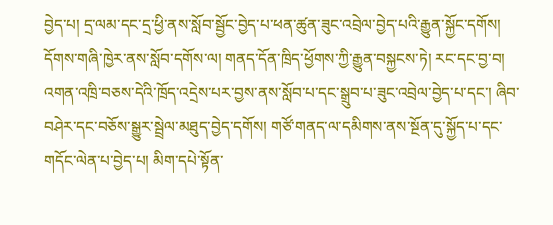བྱེད་པ། དྲ་ལམ་དང་དྲ་ཕྱི་ནས་སློབ་སྦྱོང་བྱེད་པ་ཕན་ཚུན་ཟུང་འབྲེལ་བྱེད་པའི་རྒྱུན་སྐྱོང་དགོས། དོགས་གཞི་ཁྱེར་ནས་སློབ་དགོས་ལ། གནད་དོན་ཁྲིད་ཕྱོགས་ཀྱི་རྒྱུན་བསྐྱངས་ཏེ། རང་དང་བྱ་བ། འགན་འཁྲི་བཅས་དེའི་ཁྲོད་འདྲེས་པར་བྱས་ནས་སློབ་པ་དང་སྒྲུབ་པ་ཟུང་འབྲེལ་བྱེད་པ་དང་། ཞིབ་བཤེར་དང་བཅོས་སྒྱུར་སྦྲེལ་མཐུད་བྱེད་དགོས། གཙོ་གནད་ལ་དམིགས་ནས་སྔོན་དུ་སྐྱོད་པ་དང་གདོང་ལེན་པ་བྱེད་པ། མིག་དཔེ་སྟོན་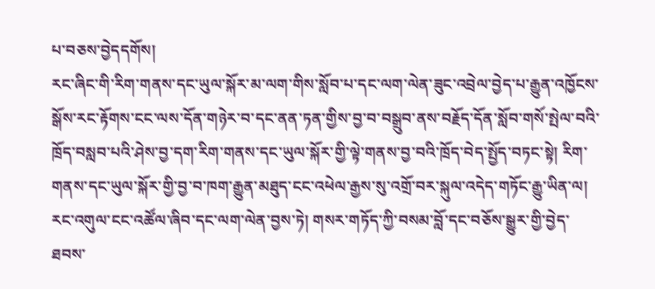པ་བཅས་བྱེདདགོས།
རང་ཞིང་གི་རིག་གནས་དང་ཡུལ་སྐོར་མ་ལག་གིས་སློབ་པ་དང་ལག་ལེན་ཟུང་འབྲེལ་བྱེད་པ་རྒྱུན་འཁྱོངས་སྒོས་རང་རྟོགས་ངང་ལས་དོན་གཉེར་བ་དང་ནན་ཏན་གྱིས་བྱ་བ་བསྒྲུབ་ནས་བརྗོད་དོན་སློབ་གསོ་སྤེལ་བའི་ཁྲོད་བསླབ་པའི་ཤེས་བྱ་དག་རིག་གནས་དང་ཡུལ་སྐོར་གྱི་ལྟེ་གནས་བྱ་བའི་ཁྲོད་བེད་སྤྱོད་བཏང་སྟེ། རིག་གནས་དང་ཡུལ་སྐོར་གྱི་བྱ་བ་ཁག་རྒྱུན་མཐུད་ངང་འཕེལ་རྒྱས་སུ་འགྲོ་བར་སྐུལ་འདེད་གཏོང་རྒྱུ་ཡིན་ལ། རང་འགུལ་ངང་འཚོལ་ཞིབ་དང་ལག་ལེན་བྱས་ཏེ། གསར་གཏོད་ཀྱི་བསམ་བློ་དང་བཅོས་སྒྱུར་གྱི་བྱེད་ཐབས་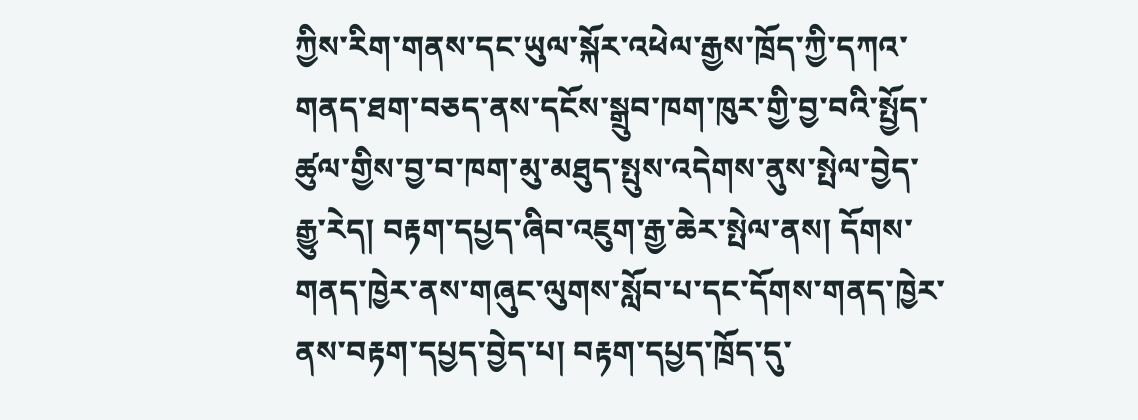ཀྱིས་རིག་གནས་དང་ཡུལ་སྐོར་འཕེལ་རྒྱས་ཁྲོད་ཀྱི་དཀའ་གནད་ཐག་བཅད་ནས་དངོས་སྒྲུབ་ཁག་ཁུར་གྱི་བྱ་བའི་སྤྱོད་ཚུལ་གྱིས་བྱ་བ་ཁག་མུ་མཐུད་སྤུས་འདེགས་ནུས་སྤེལ་བྱེད་རྒྱུ་རེད། བརྟག་དཔྱད་ཞིབ་འཇུག་རྒྱ་ཆེར་སྤེལ་ནས། དོགས་གནད་ཁྱེར་ནས་གཞུང་ལུགས་སློབ་པ་དང་དོགས་གནད་ཁྱེར་ནས་བརྟག་དཔྱད་བྱེད་པ། བརྟག་དཔྱད་ཁྲོད་དུ་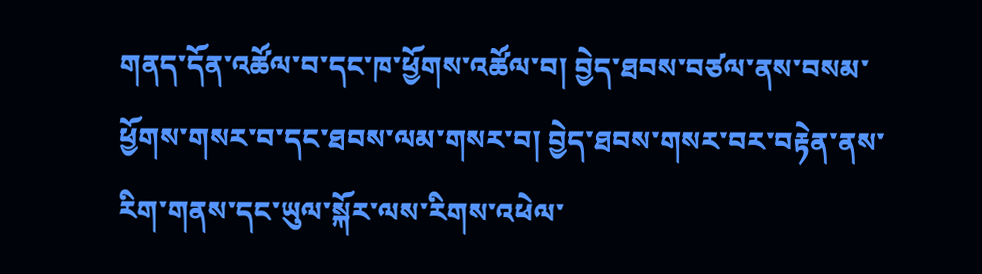གནད་དོན་འཚོལ་བ་དང་ཁ་ཕྱོགས་འཚོལ་བ། བྱེད་ཐབས་བཙལ་ནས་བསམ་ཕྱོགས་གསར་བ་དང་ཐབས་ལམ་གསར་བ། བྱེད་ཐབས་གསར་བར་བརྟེན་ནས་རིག་གནས་དང་ཡུལ་སྐོར་ལས་རིགས་འཕེལ་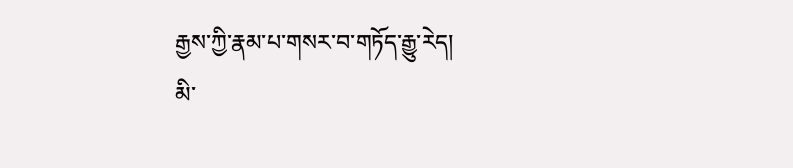རྒྱས་ཀྱི་རྣམ་པ་གསར་བ་གཏོད་རྒྱུ་རེད།
མི་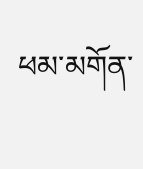ཕམ་མགོན་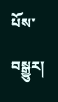པོས་བསྒྱུར།